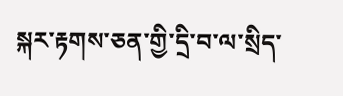སྐར་རྟགས་ཅན་གྱི་དྲི་བ་ལ་སྲིད་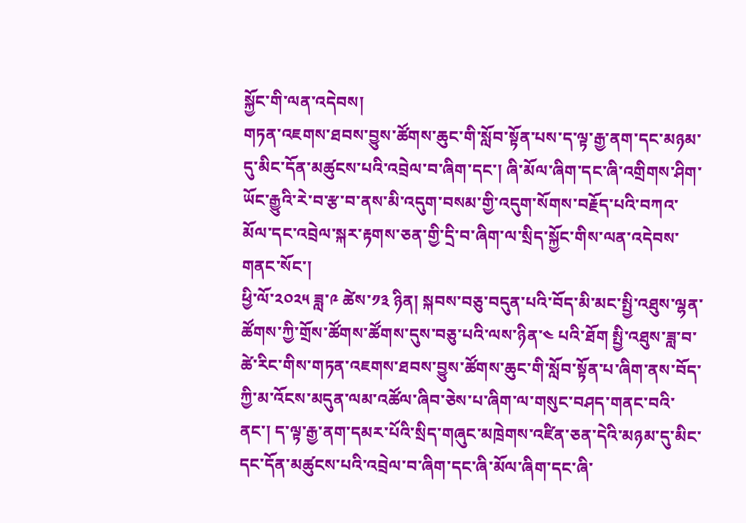སྐྱོང་གི་ལན་འདེབས།
གཏན་འཇགས་ཐབས་བྱུས་ཚོགས་ཆུང་གི་སློབ་སྟོན་པས་ད་ལྟ་རྒྱ་ནག་དང་མཉམ་དུ་མིང་དོན་མཚུངས་པའི་འབྲེལ་བ་ཞིག་དང་། ཞི་མོལ་ཞིག་དང་ཞི་འགྲིགས་ཤིག་ཡོང་རྒྱུའི་རེ་བ་རྩ་བ་ནས་མི་འདུག་བསམ་གྱི་འདུག་སོགས་བརྗོད་པའི་བཀའ་མོལ་དང་འབྲེལ་སྐར་རྟགས་ཅན་གྱི་དྲི་བ་ཞིག་ལ་སྲིད་སྐྱོང་གིས་ལན་འདེབས་གནང་སོང་།
ཕྱི་ལོ་༢༠༢༥ ཟླ་༩ ཚེས་༡༣ ཉིན། སྐབས་བཅུ་བདུན་པའི་བོད་མི་མང་སྤྱི་འཐུས་ལྷན་ཚོགས་ཀྱི་གྲོས་ཚོགས་ཚོགས་དུས་བཅུ་པའི་ལས་ཉིན་༤ པའི་ཐོག སྤྱི་འཐུས་ཟླ་བ་ཚེ་རིང་གིས་གཏན་འཇགས་ཐབས་བྱུས་ཚོགས་ཆུང་གི་སློབ་སྟོན་པ་ཞིག་ནས་བོད་ཀྱི་མ་འོངས་མདུན་ལམ་འཚོལ་ཞིབ་ཅེས་པ་ཞིག་ལ་གསུང་བཤད་གནང་བའི་ནང་། ད་ལྟ་རྒྱ་ནག་དམར་པོའི་སྲིད་གཞུང་མཁྲེགས་འཛིན་ཅན་དེའི་མཉམ་དུ་མིང་དང་དོན་མཚུངས་པའི་འབྲེལ་བ་ཞིག་དང་ཞི་མོལ་ཞིག་དང་ཞི་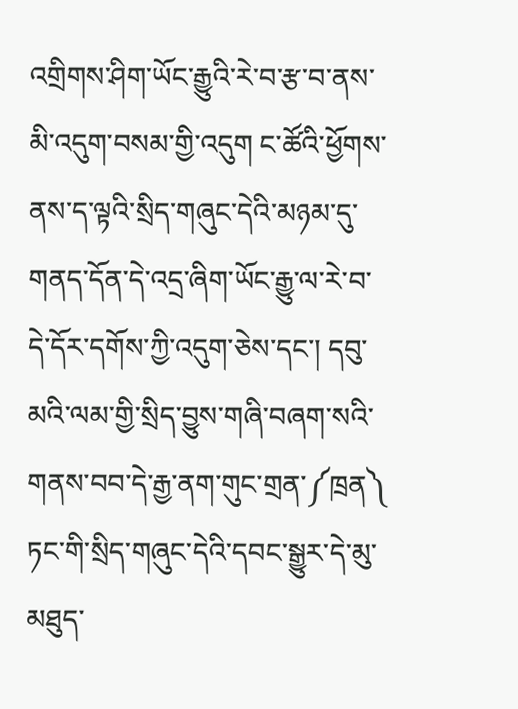འགྲིགས་ཤིག་ཡོང་རྒྱུའི་རེ་བ་རྩ་བ་ནས་མི་འདུག་བསམ་གྱི་འདུག ང་ཚོའི་ཕྱོགས་ནས་ད་ལྟའི་སྲིད་གཞུང་དེའི་མཉམ་དུ་གནད་དོན་དེ་འདྲ་ཞིག་ཡོང་རྒྱུ་ལ་རེ་བ་དེ་དོར་དགོས་ཀྱི་འདུག་ཅེས་དང་། དབུ་མའི་ལམ་གྱི་སྲིད་བྱུས་གཞི་བཞག་སའི་གནས་བབ་དེ་རྒྱ་ནག་གུང་གྲན་༼ཁྲན༽ ཏང་གི་སྲིད་གཞུང་དེའི་དབང་སྒྱུར་དེ་མུ་མཐུད་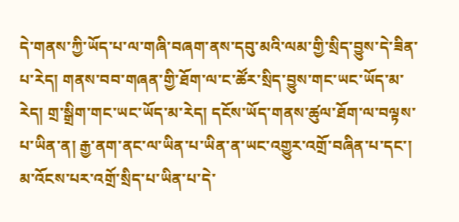དེ་གནས་ཀྱི་ཡོད་པ་ལ་གཞི་བཞག་ནས་དབུ་མའི་ལམ་གྱི་སྲིད་བྱུས་དེ་ཟིན་པ་རེད། གནས་བབ་གཞན་གྱི་ཐོག་ལ་ང་ཚོར་སྲིད་བྱུས་གང་ཡང་ཡོད་མ་རེད། གྲ་སྒྲིག་གང་ཡང་ཡོད་མ་རེད། དངོས་ཡོད་གནས་ཚུལ་ཐོག་ལ་བལྟས་པ་ཡིན་ན། རྒྱ་ནག་ནང་ལ་ཡིན་པ་ཡིན་ན་ཡང་འགྱུར་འགྲོ་བཞིན་པ་དང་། མ་འོངས་པར་འགྲོ་སྲིད་པ་ཡིན་པ་དེ་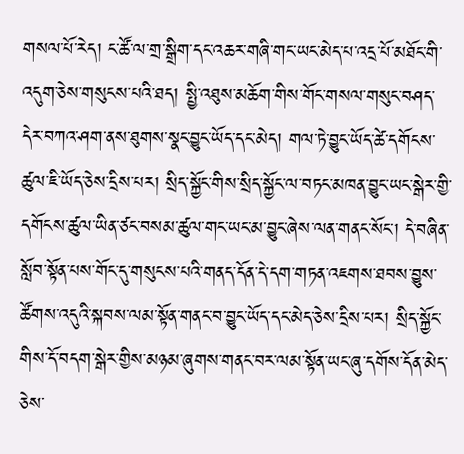གསལ་པོ་རེད། ང་ཚོ་ལ་གྲ་སྒྲིག་དང་འཆར་གཞི་གང་ཡང་མེད་པ་འདྲ་པོ་མཐོང་གི་འདུག་ཅེས་གསུངས་པའི་ཐད། སྤྱི་འཐུས་མཆོག་གིས་གོང་གསལ་གསུང་བཤད་དེར་བཀའ་ཤག་ནས་ཐུགས་སྣང་བྱུང་ཡོད་དང་མེད། གལ་ཏེ་བྱུང་ཡོད་ཚེ་དགོངས་ཚུལ་ཇི་ཡོད་ཅེས་དྲིས་པར། སྲིད་སྐྱོང་གིས་སྲིད་སྐྱོང་ལ་བཏང་མཁན་བྱུང་ཡང་སྒེར་གྱི་དགོངས་ཚུལ་ཡིན་ཙང་བསམ་ཚུལ་གང་ཡང་མ་བྱུང་ཞེས་ལན་གནང་སོང་། དེ་བཞིན་སློབ་སྟོན་པས་གོང་དུ་གསུངས་པའི་གནད་དོན་དེ་དག་གཏན་འཇགས་ཐབས་བྱུས་ཚོགས་འདུའི་སྐབས་ལམ་སྟོན་གནང་བ་བྱུང་ཡོད་དང་མེད་ཅེས་དྲིས་པར། སྲིད་སྐྱོང་གིས་དོ་བདག་སྒེར་གྱིས་མཉམ་ཞུགས་གནང་བར་ལམ་སྟོན་ཡང་ཞུ་དགོས་དོན་མེད་ཅེས་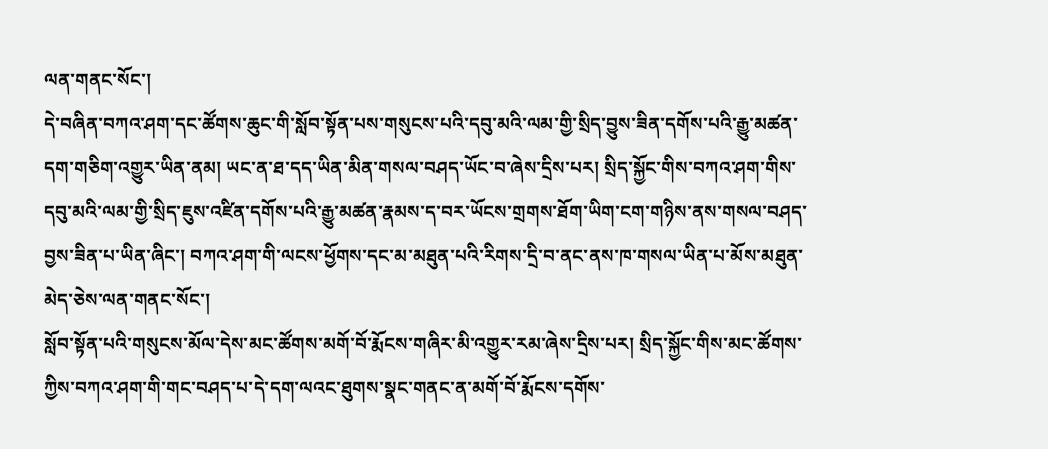ལན་གནང་སོང་།
དེ་བཞིན་བཀའ་ཤག་དང་ཚོགས་ཆུང་གི་སློབ་སྟོན་པས་གསུངས་པའི་དབུ་མའི་ལམ་གྱི་སྲིད་བྱུས་ཟིན་དགོས་པའི་རྒྱུ་མཚན་དག་གཅིག་འགྱུར་ཡིན་ནམ། ཡང་ན་ཐ་དད་ཡིན་མིན་གསལ་བཤད་ཡོང་བ་ཞེས་དྲིས་པར། སྲིད་སྐྱོང་གིས་བཀའ་ཤག་གིས་དབུ་མའི་ལམ་གྱི་སྲིད་ཇུས་འཛིན་དགོས་པའི་རྒྱུ་མཚན་རྣམས་ད་བར་ཡོངས་གྲགས་ཐོག་ཡིག་ངག་གཉིས་ནས་གསལ་བཤད་བྱས་ཟིན་པ་ཡིན་ཞིང་། བཀའ་ཤག་གི་ལངས་ཕྱོགས་དང་མ་མཐུན་པའི་རིགས་དྲི་བ་ནང་ནས་ཁ་གསལ་ཡིན་པ་མོས་མཐུན་མེད་ཅེས་ལན་གནང་སོང་།
སློབ་སྟོན་པའི་གསུངས་མོལ་དེས་མང་ཚོགས་མགོ་བོ་རྨོངས་གཞིར་མི་འགྱུར་རམ་ཞེས་དྲིས་པར། སྲིད་སྐྱོང་གིས་མང་ཚོགས་ཀྱིས་བཀའ་ཤག་གི་གང་བཤད་པ་དེ་དག་ལའང་ཐུགས་སྣང་གནང་ན་མགོ་བོ་རྨོངས་དགོས་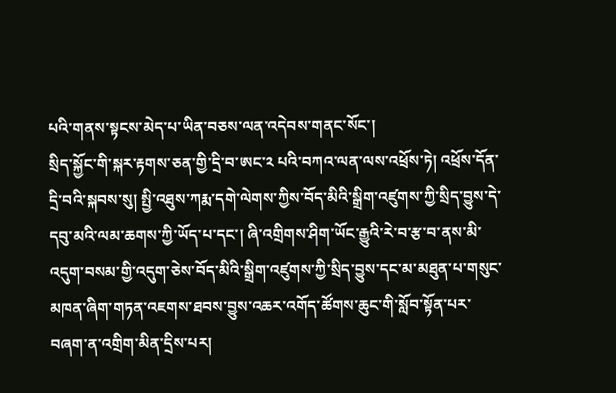པའི་གནས་སྟངས་མེད་པ་ཡིན་བཅས་ལན་འདེབས་གནང་སོང་།
སྲིད་སྐྱོང་གི་སྐར་རྟགས་ཅན་གྱི་དྲི་བ་ཨང་༢ པའི་བཀའ་ལན་ལས་འཕྲོས་ཏེ། འཕྲོས་དོན་དྲི་བའི་སྐབས་སུ། སྤྱི་འཐུས་ཀརྨ་དགེ་ལེགས་ཀྱིས་བོད་མིའི་སྒྲིག་འཛུགས་ཀྱི་སྲིད་བྱུས་དེ་དབུ་མའི་ལམ་ཆགས་ཀྱི་ཡོད་པ་དང་། ཞི་འགྲིགས་ཤིག་ཡོང་རྒྱུའི་རེ་བ་རྩ་བ་ནས་མི་འདུག་བསམ་གྱི་འདུག་ཅེས་བོད་མིའི་སྒྲིག་འཛུགས་ཀྱི་སྲིད་བྱུས་དང་མ་མཐུན་པ་གསུང་མཁན་ཞིག་གཏན་འཇགས་ཐབས་བྱུས་འཆར་འགོད་ཚོགས་ཆུང་གི་སློབ་སྟོན་པར་བཞག་ན་འགྲིག་མིན་དྲིས་པར།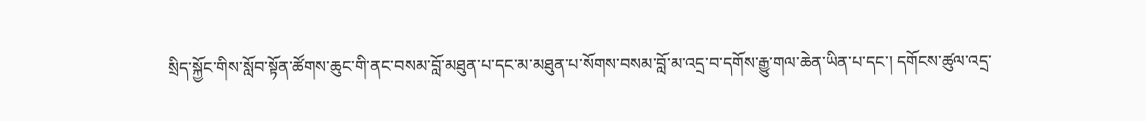སྲིད་སྐྱོང་གིས་སློབ་སྟོན་ཚོགས་ཆུང་གི་ནང་བསམ་བློ་མཐུན་པ་དང་མ་མཐུན་པ་སོགས་བསམ་བློ་མ་འདྲ་བ་དགོས་རྒྱུ་གལ་ཆེན་ཡིན་པ་དང་། དགོངས་ཚུལ་འདྲ་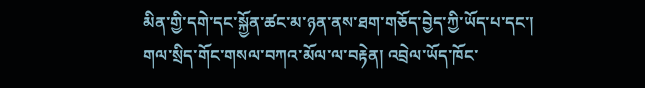མིན་གྱི་དགེ་དང་སྐྱོན་ཚང་མ་ཉན་ནས་ཐག་གཅོད་བྱེད་ཀྱི་ཡོད་པ་དང་། གལ་སྲིད་གོང་གསལ་བཀའ་མོལ་ལ་བརྟེན། འབྲེལ་ཡོད་ཁོང་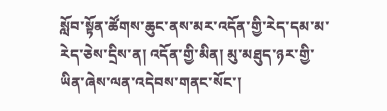སློབ་སྟོན་ཚོགས་ཆུང་ནས་མར་འདོན་གྱི་རེད་དམ་མ་རེད་ཅེས་དྲིས་ན། འདོན་གྱི་མིན། མུ་མཐུད་ཉར་གྱི་ཡིན་ཞེས་ལན་འདེབས་གནང་སོང་།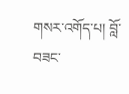གསར་འགོད་པ། བློ་བཟང་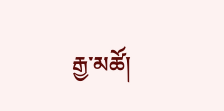རྒྱ་མཚོ།